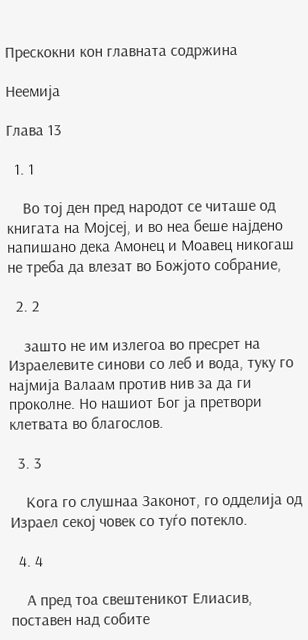Прескокни кон главната содржина

Неемија

Глава 13

  1. 1

    Во тој ден пред народот се читаше од книгата на Мојсеј, и во неа беше најдено напишано дека Амонец и Моавец никогаш не треба да влезат во Божјото собрание,

  2. 2

    зашто не им излегоа во пресрет на Израелевите синови со леб и вода, туку го најмија Валаам против нив за да ги проколне. Но нашиот Бог ја претвори клетвата во благослов.

  3. 3

    Кога го слушнаа Законот, го одделија од Израел секој човек со туѓо потекло.

  4. 4

    А пред тоа свештеникот Елиасив, поставен над собите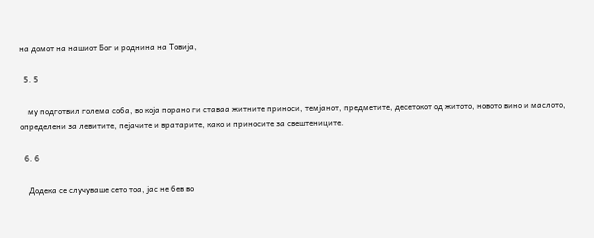на домот на нашиот Бог и роднина на Товија,

  5. 5

    му подготвил голема соба, во која порано ги ставаа житните приноси, темјанот, предметите, десетокот од житото, новото вино и маслото, определени за левитите, пејачите и вратарите, како и приносите за свештениците.

  6. 6

    Додека се случуваше сето тоа, јас не бев во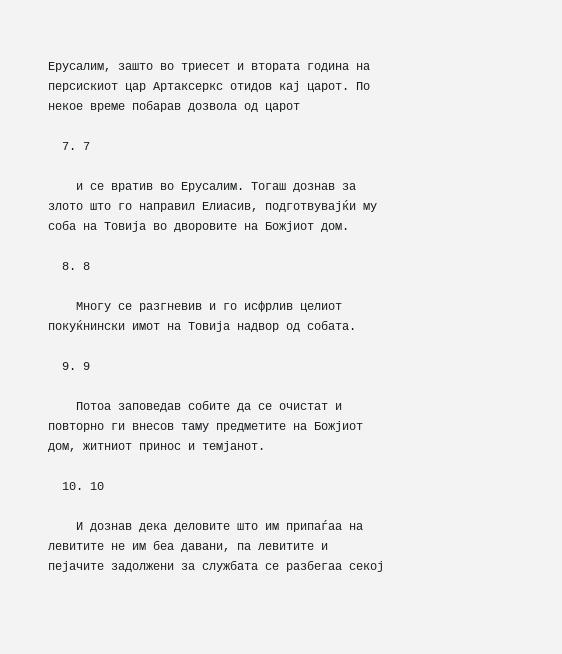Ерусалим, зашто во триесет и втората година на персискиот цар Артаксеркс отидов кај царот. По некое време побарав дозвола од царот

  7. 7

    и се вратив во Ерусалим. Тогаш дознав за злото што го направил Елиасив, подготвувајќи му соба на Товија во дворовите на Божјиот дом.

  8. 8

    Многу се разгневив и го исфрлив целиот покуќнински имот на Товија надвор од собата.

  9. 9

    Потоа заповедав собите да се очистат и повторно ги внесов таму предметите на Божјиот дом, житниот принос и темјанот.

  10. 10

    И дознав дека деловите што им припаѓаа на левитите не им беа давани, па левитите и пејачите задолжени за службата се разбегаа секој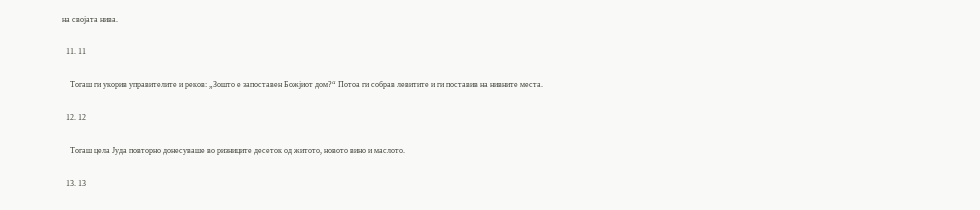на својата нива.

  11. 11

    Тогаш ги укорив управителите и реков: „Зошто е запоставен Божјиот дом?“ Потоа ги собрав левитите и ги поставив на нивните места.

  12. 12

    Тогаш цела Јуда повторно донесуваше во ризниците десеток од житото, новото вино и маслото.

  13. 13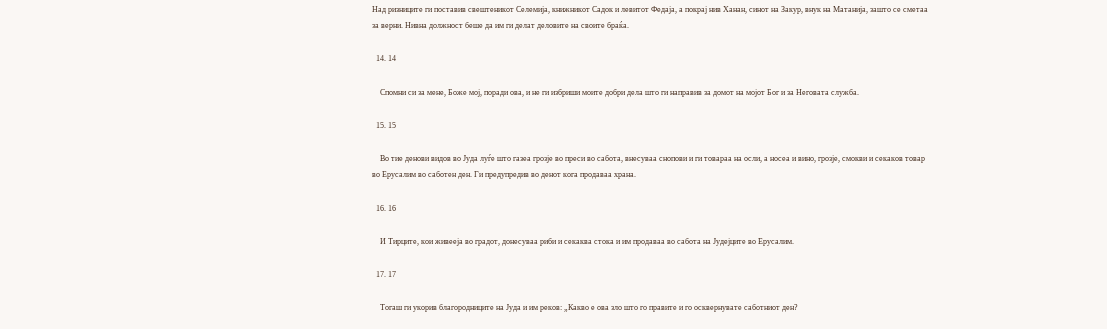Над ризниците ги поставив свештеникот Селемија, книжникот Садок и левитот Федаја, а покрај нив Ханан, синот на Закур, внук на Матанија, зашто се сметаа за верни. Нивна должност беше да им ги делат деловите на своите браќа.

  14. 14

    Спомни си за мене, Боже мој, поради ова, и не ги избриши моите добри дела што ги направив за домот на мојот Бог и за Неговата служба.

  15. 15

    Во тие денови видов во Јуда луѓе што газеа грозје во преси во сабота, внесуваа снопови и ги товараа на осли, а носеа и вино, грозје, смокви и секаков товар во Ерусалим во саботен ден. Ги предупредив во денот кога продаваа храна.

  16. 16

    И Тирците, кои живееја во градот, донесуваа риби и секаква стока и им продаваа во сабота на Јудејците во Ерусалим.

  17. 17

    Тогаш ги укорив благородниците на Јуда и им реков: „Какво е ова зло што го правите и го осквернувате саботниот ден?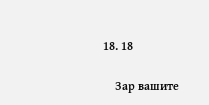18. 18

    Зар вашите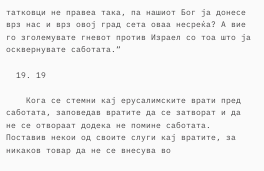татковци не правеа така, па нашиот Бог ја донесе врз нас и врз овој град сета оваа несреќа? А вие го зголемувате гневот против Израел со тоа што ја осквернувате саботата.“

  19. 19

    Кога се стемни кај ерусалимските врати пред саботата, заповедав вратите да се затворат и да не се отвораат додека не помине саботата. Поставив некои од своите слуги кај вратите, за никаков товар да не се внесува во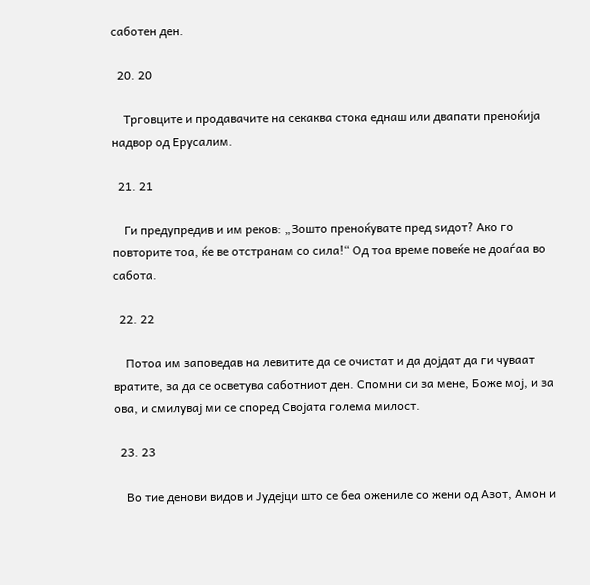саботен ден.

  20. 20

    Трговците и продавачите на секаква стока еднаш или двапати преноќија надвор од Ерусалим.

  21. 21

    Ги предупредив и им реков: „Зошто преноќувате пред ѕидот? Ако го повторите тоа, ќе ве отстранам со сила!“ Од тоа време повеќе не доаѓаа во сабота.

  22. 22

    Потоа им заповедав на левитите да се очистат и да дојдат да ги чуваат вратите, за да се осветува саботниот ден. Спомни си за мене, Боже мој, и за ова, и смилувај ми се според Својата голема милост.

  23. 23

    Во тие денови видов и Јудејци што се беа ожениле со жени од Азот, Амон и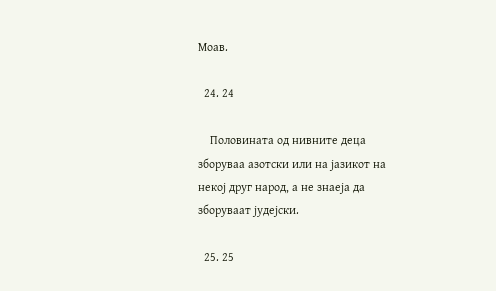Моав.

  24. 24

    Половината од нивните деца зборуваа азотски или на јазикот на некој друг народ, а не знаеја да зборуваат јудејски.

  25. 25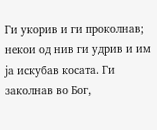Ги укорив и ги проколнав; некои од нив ги удрив и им ја искубав косата. Ги заколнав во Бог,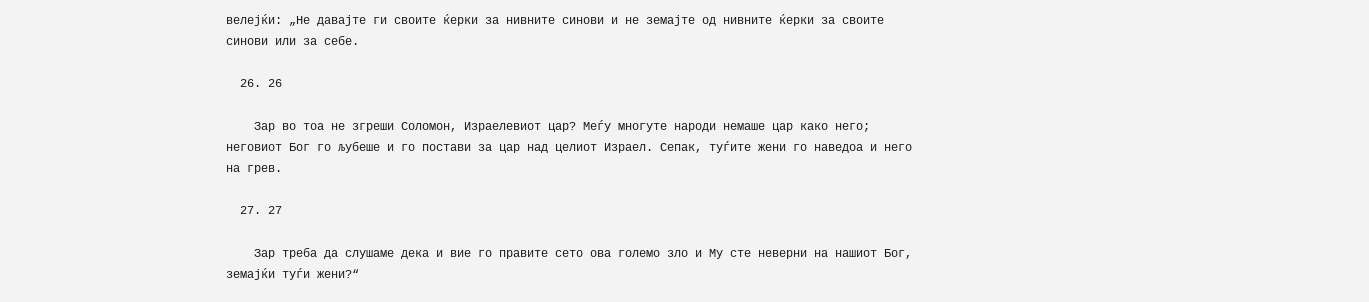велејќи: „Не давајте ги своите ќерки за нивните синови и не земајте од нивните ќерки за своите синови или за себе.

  26. 26

    Зар во тоа не згреши Соломон, Израелевиот цар? Меѓу многуте народи немаше цар како него; неговиот Бог го љубеше и го постави за цар над целиот Израел. Сепак, туѓите жени го наведоа и него на грев.

  27. 27

    Зар треба да слушаме дека и вие го правите сето ова големо зло и Му сте неверни на нашиот Бог, земајќи туѓи жени?“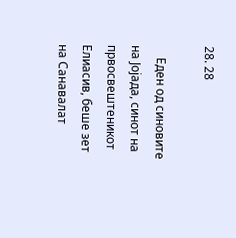28. 28

    Еден од синовите на Јојада, синот на првосвештеникот Елиасив, беше зет на Санавалат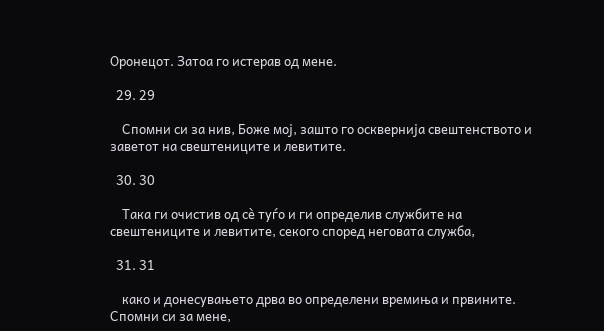Оронецот. Затоа го истерав од мене.

  29. 29

    Спомни си за нив, Боже мој, зашто го осквернија свештенството и заветот на свештениците и левитите.

  30. 30

    Така ги очистив од сѐ туѓо и ги определив службите на свештениците и левитите, секого според неговата служба,

  31. 31

    како и донесувањето дрва во определени времиња и првините. Спомни си за мене,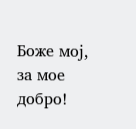Боже мој, за мое добро!